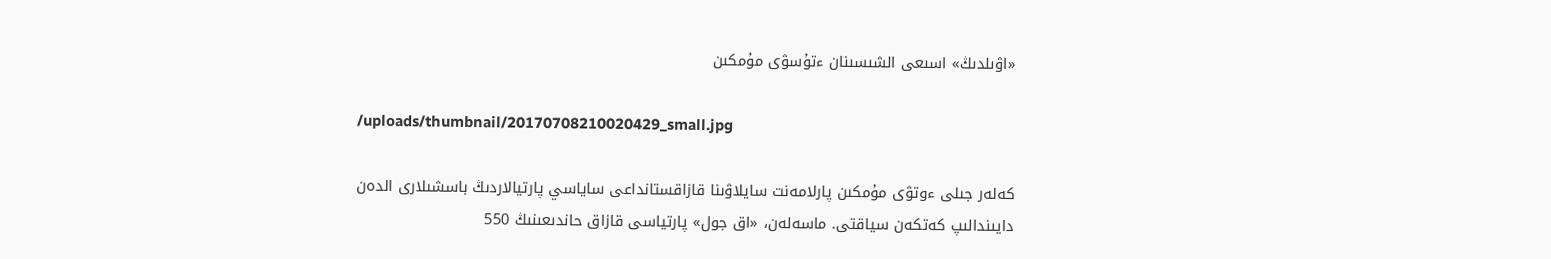«اۋىلدىڭ» اسىعى الشىسىنان ءتۇسۋى مۇمكىن

/uploads/thumbnail/20170708210020429_small.jpg

كەلەر جىلى ءوتۋى مۇمكىن پارلامەنت سايلاۋىنا قازاقستانداعى ساياسي پارتيالاردىڭ باسشىلارى الدەن دايىندالىپ كەتكەن سياقتى. ماسەلەن، «اق جول» پارتياسى قازاق حاندىعىنىڭ 550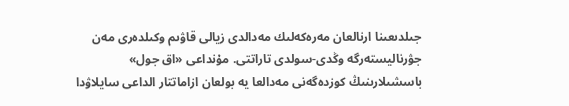جىلدىعىنا ارنالعان مەرەكەلىك مەدالدى زيالى قاۋىم وكىلدەرى مەن جۋرناليستەرگە وڭدى-سولدى تاراتتى. مۇنداعى «اق جول» باسشىلارىنىڭ كوزدەگەنى مەدالعا يە بولعان ازاماتتار الداعى سايلاۋدا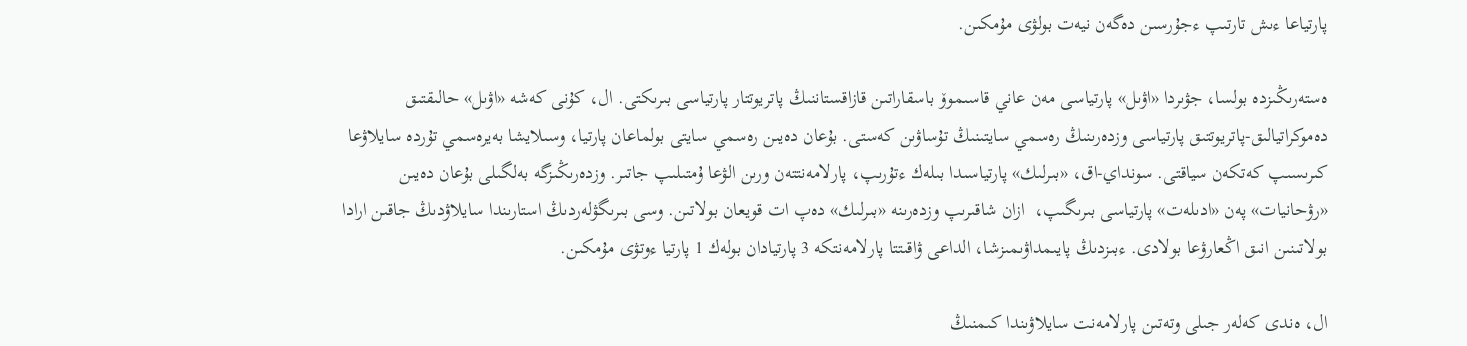پارتياعا ءىش تارتىپ ءجۇرسىن دەگەن نيەت بولۋى مۇمكىن.

ەستەرىڭىزدە بولسا، جۋىردا «اۋىل» پارتياسى مەن عاني قاسىموۆ باسقاراتىن قازاقستاننىڭ پاتريوتتار پارتياسى بىرىكتى. ال، كۇنى كەشە «اۋىل» حالىقتىق دەموكراتيالىق-پاتريوتتىق پارتياسى وزدەرىنىڭ رەسمي سايتىنىڭ تۇساۋىن كەستى. بۇعان دەيىن رەسمي سايتى بولماعان پارتيا، وسىلايشا بەيرەسمي تۇردە سايلاۋعا كىرىسىپ كەتكەن سياقتى. سونداي-اق، «بىرلىك» پارتياسىدا بىلەك ءتۇرىپ، پارلامەنتتەن ورىن الۋعا ۇمتىلىپ جاتىر. وزدەرىڭىزگە بەلگىلى بۇعان دەيىن «رۋحانيات» پەن «ادىلەت» پارتياسى بىرىگىپ،  ازان شاقىرىپ وزدەرىنە «بىرلىك» دەپ ات قويعان بولاتىن. وسى بىرىگۋلەردىڭ استارىندا سايلاۋدىڭ جاقىن ارادا بولاتىنىن انىق اڭعارۋعا بولادى. ءبىزدىڭ پايىمداۋىمىزشا، الداعى ۋاقىتتا پارلامەنتكە 3 پارتيادان بولەك 1 پارتيا ءوتۋى مۇمكىن.

ال، ەندى كەلەر جىلى وتەتىن پارلامەنت سايلاۋىندا كىمنىڭ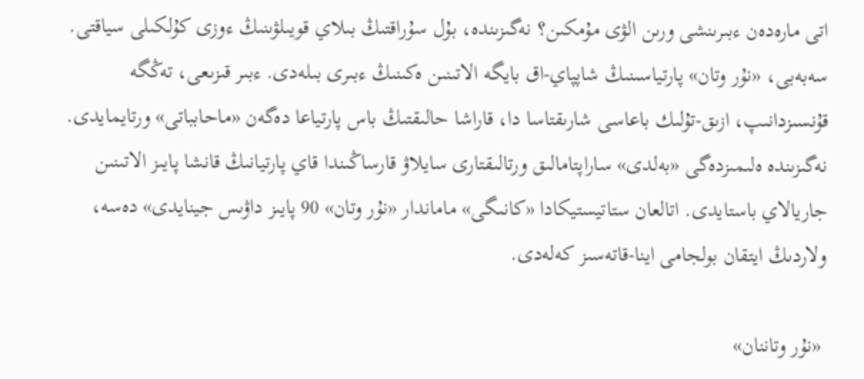اتى مارەدەن ءبىرىنشى ورىن الۋى مۇمكىن؟ نەگىزىندە، بۇل سۇراقتىڭ بىلاي قويىلۋىنىڭ ءوزى كۇلكىلى سياقتى. سەبەبى، «نۇر وتان» پارتياسىنىڭ شاپپاي-اق بايگە الاتىنىن ەكىنىڭ ءبىرى بىلەدى. ءبىر قىزىعى، تەڭگە قۇنسىزدانىپ، ازىق-تۇلىك باعاسى شارىقتاسا دا، قاراشا حالىقتىڭ باس پارتياعا دەگەن «ماحابباتى» ورتايمايدى. نەگىزىندە ەلىمىزدەگى «بەلدى» ساراپتامالىق ورتالىقتارى سايلاۋ قارساڭىندا قاي پارتيانىڭ قانشا پايىز الاتىنىن جاريالاي باستايدى. اتالعان ستاتيستيكادا «كانىگى» ماماندار «نۇر وتان» 90 پايىز داۋىس جينايدى» دەسە، ولاردىڭ ايتقان بولجامى اينا-قاتەسىز كەلەدى.

 «نۇر وتاننان»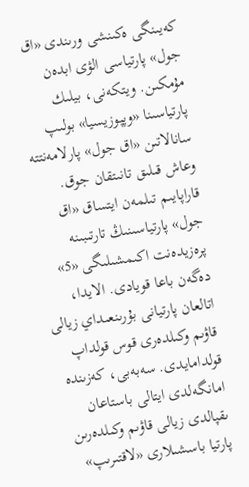كەيىنگى ەكىنشى ورىندى «اق جول» پارتياسى الۋى ابدەن مۇمكىن. ويتكەنى، بيلىك پارتياسىنا «وپپوزيسيا» بولىپ سانالاتىن «اق جول» پارلامەنتتە وعاش قىلىق تانىتقان جوق. قاراپايىم تىلمەن ايتساق «اق جول» پارتياسىنىڭ تارتىبىنە پرەزيدەنت اكىمشىلىگى «5» دەگەن باعا قويادى. الايدا، اتالعان پارتيانى بۇرىنعىداي زيالى قاۋىم وكىلدەرى قوس قولداپ قولدامايدى. سەبەبى، كەزىندە امانگەلدى ايتالى باستاعان ىقپالدى زيالى قاۋىم وكىلدەرىن پارتيا باسشىلارى «لاقتىرىپ»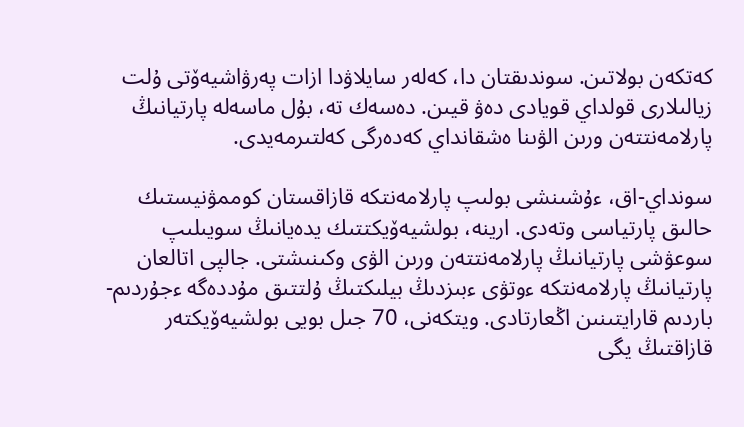كەتكەن بولاتىن. سوندىقتان دا، كەلەر سايلاۋدا ازات پەرۋاشيەۆتى ۇلت زيالىلارى قولداي قويادى دەۋ قيىن. دەسەك تە، بۇل ماسەلە پارتيانىڭ پارلامەنتتەن ورىن الۋىنا ەشقانداي كەدەرگى كەلتىرمەيدى.

سونداي-اق، ءۇشىنشى بولىپ پارلامەنتكە قازاقستان كوممۋنيستىك حالىق پارتياسى وتەدى. ارينە، بولشيەۆيكتتىك يدەيانىڭ سويىلىپ سوعۋشى پارتيانىڭ پارلامەنتتەن ورىن الۋى وكىنىشتى. جالپى اتالعان پارتيانىڭ پارلامەنتكە ءوتۋى ءبىزدىڭ بيلىكتىڭ ۇلتتىق مۇددەگە ءجۇردىم-باردىم قارايتىنىن اڭعارتادى. ويتكەنى، 70 جىل بويى بولشيەۆيكتەر قازاقتىڭ يگى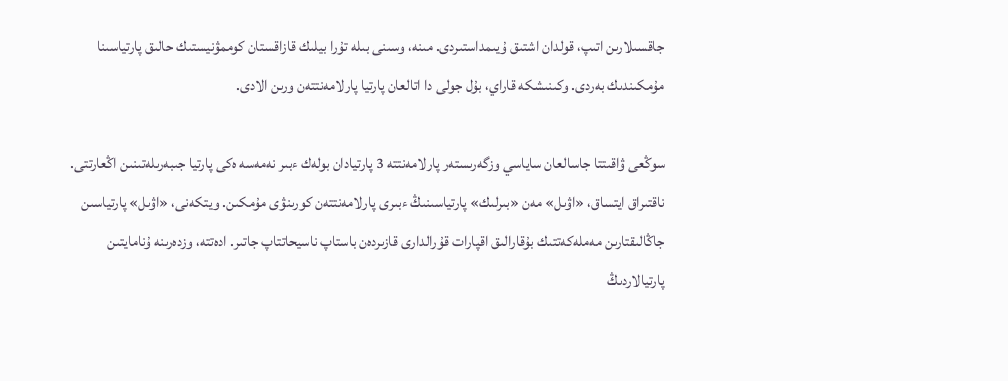جاقسىلارىن اتىپ، قولدان اشتىق ۇيىمداستىردى. مىنە، وسىنى بىلە تۇرا بيلىك قازاقستان كوممۋنيستىك حالىق پارتياسىنا مۇمكىندىك بەردى. وكىنىشكە قاراي، بۇل جولى دا اتالعان پارتيا پارلامەنتتەن ورىن الادى.

سوڭعى ۋاقىتتا جاسالعان ساياسي وزگەرىستەر پارلامەنتتە 3 پارتيادان بولەك ءبىر نەمەسە ەكى پارتيا جىبەرىلەتىنىن اڭعارتتى. ناقتىراق ايتساق، «اۋىل» مەن «بىرلىك» پارتياسىنىڭ ءبىرى پارلامەنتتەن كورىنۋى مۇمكىن. ويتكەنى، «اۋىل» پارتياسىن جاڭالىقتارىن مەملەكەتتىك بۇقارالىق اقپارات قۇرالدارى قازىردەن باستاپ ناسيحاتتاپ جاتىر. ادەتتە، وزدەرىنە ۇنامايتىن پارتيالاردىڭ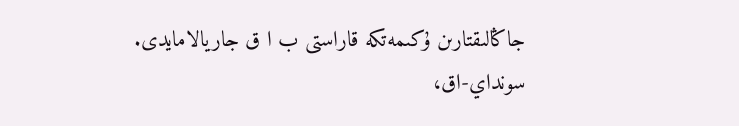جاڭالىقتارىن ۇكىمەتكە قاراستى ب ا ق جاريالامايدى. سونداي-اق،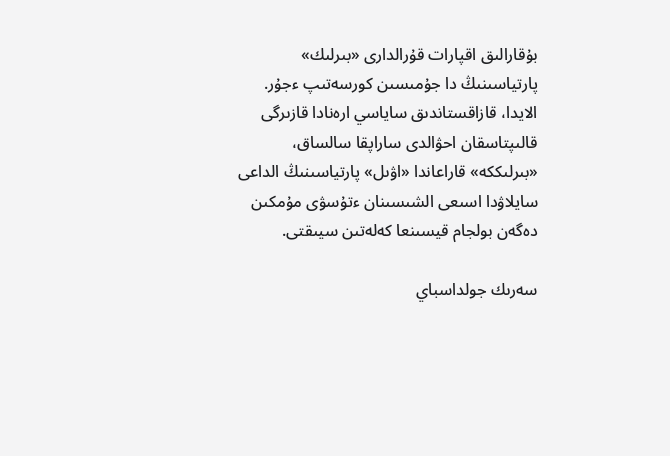بۇقارالىق اقپارات قۇرالدارى «بىرلىك» پارتياسىنىڭ دا جۇمىسىن كورسەتىپ ءجۇر. الايدا، قازاقستاندىق ساياسي ارەنادا قازىرگى قالىپتاسقان احۋالدى ساراپقا سالساق، «بىرلىككە» قاراعاندا «اۋىل» پارتياسىنىڭ الداعى سايلاۋدا اسىعى الشىسىنان ءتۇسۋى مۇمكىن دەگەن بولجام قيسىنعا كەلەتىن سيىقتى.

سەرىك جولداسباي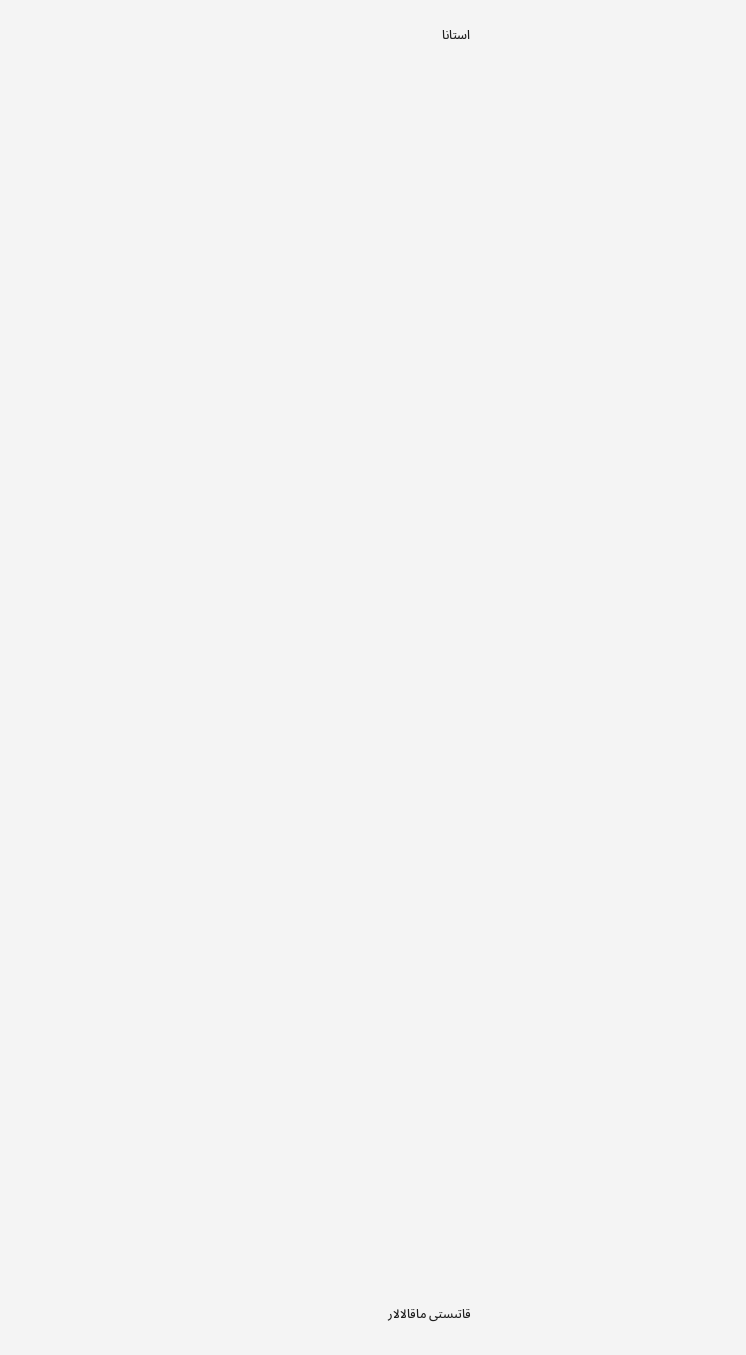استانا



















































قاتىستى ماقالالار